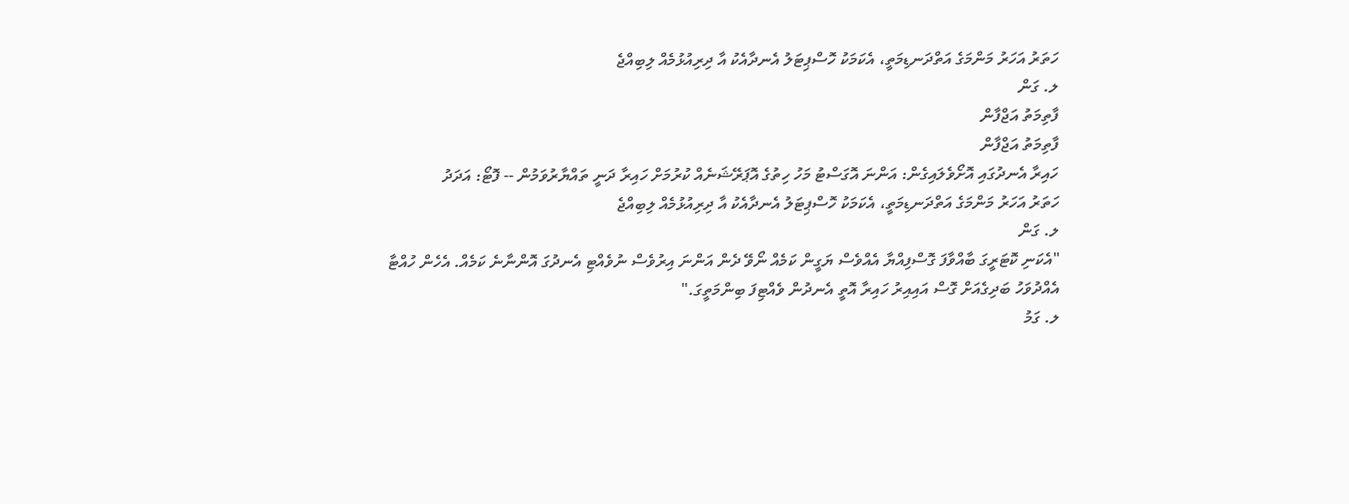ހަތަރު އަހަރު މަންމަގެ އަތްދަނޑިމަތީ، އެކަމަކު ހޮސްޕިޓަލު އެނދާއެކު އާ ދިރިއުޅުމެއް ލިބިއްޖެ
ލ. ގަން
ފާތިމަތު އަޖްފާން
ފާތިމަތު އަޖްފާން
ހައިރާ އެނދުގައި އޮށޯވެލައިގެން: އަންނަ އޮގަސްޓު މަހު ހިތުގެ އޮޕަރޭޝަނެއް ކުރުމަށް ހައިރާ ދަނީ ތައްޔާރުވަމުން -- ފޮޓޯ: އަދަދު
ހަތަރު އަހަރު މަންމަގެ އަތްދަނޑިމަތީ، އެކަމަކު ހޮސްޕިޓަލު އެނދާއެކު އާ ދިރިއުޅުމެއް ލިބިއްޖެ
ލ. ގަން
"އެކަނި ކޮޓަރީގަ ބާއްވާފަ ގޮސްފިއްޔާ އެއްވެސް ޔަގީން ކަމެއް ނޯވޭ ދެން އަންނަ އިރުވެސް ނުވެއްޓި އެނދުގަ އޮންނާނެ ކަމެއް. އެހެން ހުއްޓާ އެއްދުވަހު ބަދިގެއަށް ގޮސް އައިއިރު ހައިރާ އޮތީ އެނދުން ވެއްޓިފަ ބިންމަތީގަ."
ލ. ގަމު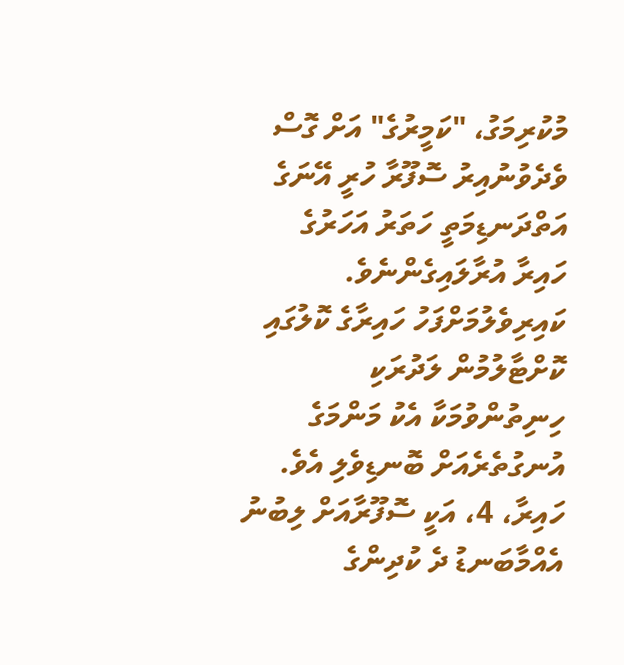މުކުރިމަގު، "ކަމީރުގެ" އަށް ގޮސް ވެދެވުނުއިރު ސޮފޫރާ ހުރީ އޭނަގެ އަތްދަނޑިމަތީ ހަތަރު އަހަރުގެ ހައިރާ އުރާލައިގެންނެވެ. ކައިރިވެލުމަށްފަހު ހައިރާގެ ކޮލުގައި ކޮށްޓާލުމުން ލަދުރަކި ހިނިތުންވުމަކާ އެކު މަންމަގެ އުނގުތެރެއަށް ބޮނޑިވެލި އެވެ.
ހައިރާ، 4، އަކީ ސޮފޫރާއަށް ލިބުނު އެއްމާބަނޑު ދެ ކުދިންގެ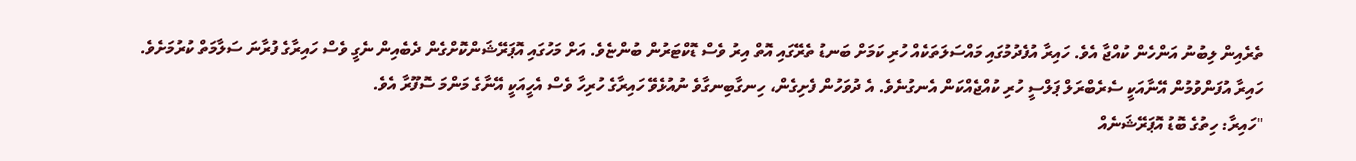ތެރެއިން ލިބުނު އަންހެން ކުއްޖާ އެވެ. ހައިރާ އުފެދުމުގައި މައްސަލަތަކެއް ހުރި ކަމަށް ބަނޑު ތެރޭގައި އޮތް އިރު ވެސް ޑޮކްޓަރުން ބުންޏެވެ. އަށް މަހުގައި އޮޕަރޭޝަންކޮށްގެން ދެބެއިން ނެގީ ވެސް ހައިރާގެ ފުރާނަ ސަލާމަތް ކުރުމަށެވެ.
ހައިރާ އުފަންވުމުން އޭނާއަކީ ސެރެބްރަލް ޕަލްސީ ހުރި ކުއްޖެއްކަން އެނގުނެވެ. އެ ދުވަހުން ފެށިގެން، ހިނގާބިނގާވެ ނުއުޅެވޭ ހައިރާގެ ހުރިހާ ވެސް އެހީއަކީ އޭނާގެ މަންމަ ސޮފޫރާ އެވެ.
"ހައިރާ: ހިތުގެ ބޮޑު އޮޕަރޭޝަނެއް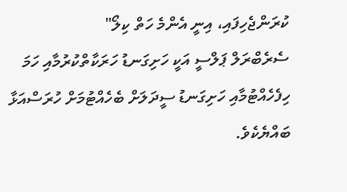ކުރަންޖެހިފައި، އިނީ އެންމެ ހަތް ކިލޯ"
ސެރެބްރަލް ޕަލްސީ އަކީ ހަށިގަނޑު ހަރަކާތްކުރުމާއި ހަމަ ހިފެހެއްޓުމާއި ހަށިގަނޑު ސީދަލަށް ބެހެއްޓުމަށް ހުރަސްއަޅާ ބައްޔެކެވެ.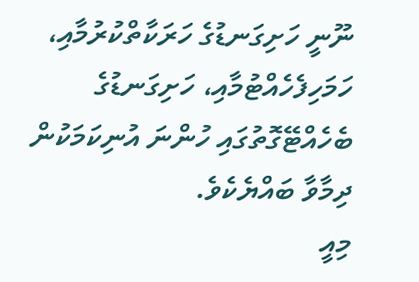ނޫނީ ހަށިގަނޑުގެ ހަރަކާތްކުރުމާއި، ހަމަހިފެހެއްޓުމާއި، ހަށިގަނޑުގެ ބެހެއްޓޭގޮތުގައި ހުންނަ އުނިކަމަކުން ދިމާވާ ބައްޔެކެވެ.
މިއީ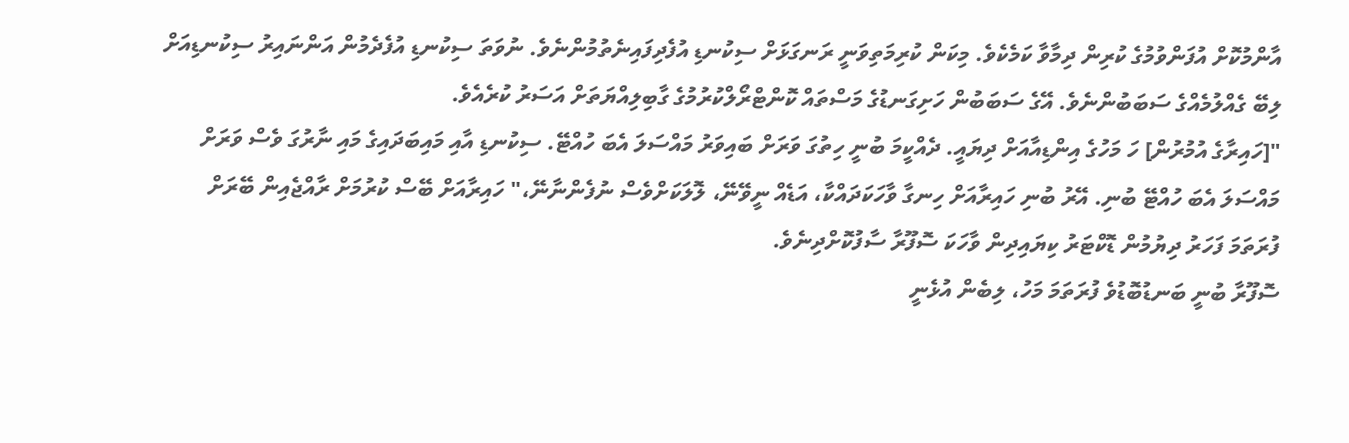އާންމުކޮށް އުފަންވުމުގެ ކުރިން ދިމާވާ ކަމެކެވެ. މިކަން ކުރިމަތިވަނީ ރަނގަޅަށް ސިކުނޑި އުފެދިފައިނެތުމުންނެވެ. ނުވަތަ ސިކުނޑި އުފެދެމުން އަންނައިރު ސިކުނޑިއަށް ލިބޭ ގެއްލުމެއްގެ ސަބަބުންނެވެ. އޭގެ ސަބަބުން ހަށިގަނޑުގެ މަސްތައް ކޮންޓްރޯލްކުރުމުގެ ގާބިލިއްޔަތަށް އަސަރު ކުރެއެވެ.
"[ހައިރާގެ އުމުރުން] ހަ މަހުގެ އިންޑިއާއަށް ދިޔައީ. ދެއްކީމަ ބުނީ ހިތުގަ ވަރަށް ބައިވަރު މައްސަލަ އެބަ ހުއްޓޭ. ސިކުނޑި އާއި މައިބަދައިގެ މައި ނާރުގަ ވެސް ވަރަށް މައްސަލަ އެބަ ހުއްޓޭ ބުނި. އޭރު ބުނި ހައިރާއަށް ހިނގާ ވާހަކަދައްކާ، އަޑެއް ނީވޭނޭ، ލޮލަކަށްވެސް ނުފެންނާނޭ،" ހައިރާއަށް ބޭސް ކުރުމަށް ރާއްޖެއިން ބޭރަށް ފުރަތަމަ ފަހަރު ދިޔުމުން ޑޮކްޓަރު ކިޔައިދިން ވާހަކަ ސޮފޫރާ ސާފުކޮށްދިނެވެ.
ސޮފޫރާ ބުނީ ބަނޑުބޮޑުވެ ފުރަތަމަ މަހު، ލިބެން އުޅެނީ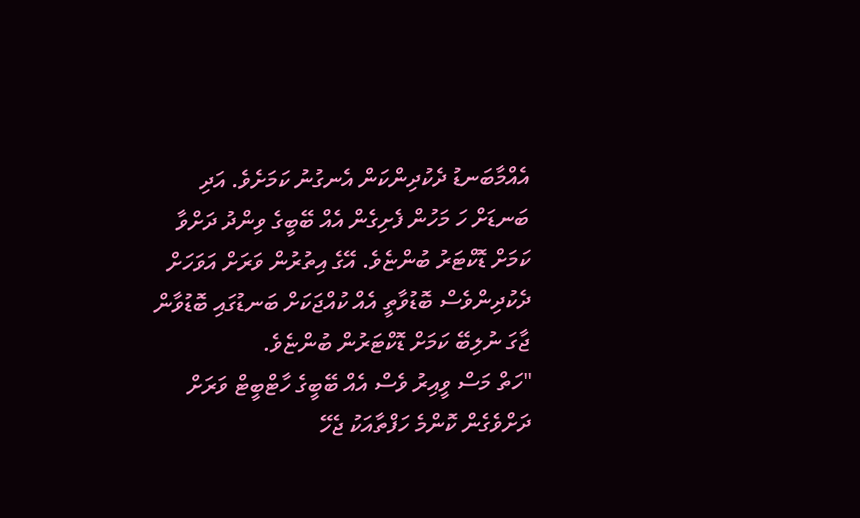އެއްމާބަނޑު ދެކުދިންކަން އެނގުނު ކަމަށެވެ. އަދި ބަނޑަށް ހަ މަހުން ފެށިގެން އެއް ބޭބީގެ ވިންދު ދަށްވާ ކަމަށް ޑޮކްޓަރު ބުންޏެވެ. އޭގެ އިތުރުން ވަރަށް އަވަހަށް ދެކުދިންވެސް ބޮޑުވާތީ އެއް ކުއްޖަކަށް ބަނޑުގައި ބޮޑުވާން ޖާގަ ނުލިބޭ ކަމަށް ޑޮކްޓަރުން ބުންޏެވެ.
"ހަތް މަސް ވީއިރު ވެސް އެއް ބޭބީގެ ހާޓްބީޓް ވަރަށް ދަށްވެގެން ކޮންމެ ހަފްތާއަކު ޖެހޭ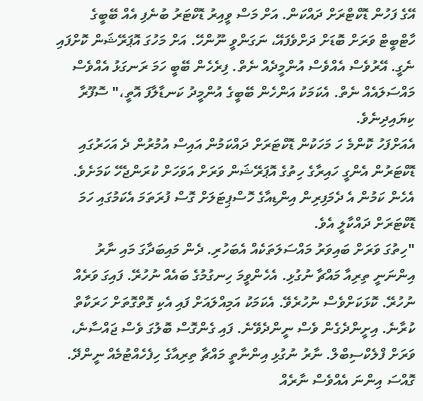އޭގެ ފަހުން ޑޮކްޓްރަށް ދައްކަން. އަށް މަސް ވީއިރު ޑޮކްޓަރު ބުނެފި އެއް ބޭބީގެ ހާޓްބީޓް ވަރަށް ބޮޑަށް ދަށްވެފައޭ، ނަގަންވީ ނޫންހޭ. އަށް މަހުގަ އޮޕަރޭޝަން ކޮށްފައި ނެގީ. އޭރުވެސް އެއްވެސް އުންމީދެއް ނެތް. ފިރެހެން ބޭބީ ހަމަ ރަނގަޅު އެއްވެސް މައްސަލައެއް ނެތް. އެކަމަކު އަންހެން ބޭބީގެ އުންމީދު ކަނޑާލާފަ އޮތީ،" ސޮފޫރާ ކިޔައިދިނެވެ.
އެއަށްފަހު ކޮންމެ ހަ މަހަކުން ޑޮކްޓަރަށް ދައްކަމުން އައިސް އުމުރުން ދެ އަހަރުގައި ޑޮކްޓަރުން އެންގީ ހައިރާގެ ހިތުގެ އޮޕަރޭޝަން ވަރަށް އަވަހަށް ކުރަންޖެހޭ ކަމަށެވެ. އެހެން ކަމުން އެ ދެމަފިރިން އިންޑިއާގެ ހޮސްޕިޓަލަށް ގޮސް ފުރަތަމަ އެކަމުގައި ހަމަ ޑޮކްޓަރަށް ދައްކާލީ އެވެ.
"ހިތުގަ ވަރަށް ބައިވަރު މައްސަލަތަކެއް އެބަހުރި. ދެން މައިބަދާގަ މައި ނާރު އިންނަނީ ތިރިއާ މައްޗާ ނުގުޅި. އެހެންވީމަ ހިނގުމުގެ ބައެއް ނުހުރޭ. ފައިގަ ވަރެއް ނުހުރޭ. ކޮޅަކަށްވެސް ނުހުރެވޭ. އެކަމަކު އަމިއްލައަށް ފައި އެކި ގޮތްގޮތަށް ހަރަކާތް ކުރާނެ. އިށީންދެގެން ވެސް ނީންދެވޭނެ. ފައި ގެންގޮސް ބޮލުގަ ވެސް ޖައްސާނެ، ވަރަށް ފްލެކްސިބްލް. ނާރު ނުގުޅި އިންނާތީ މައްޗާ ތިރިއާގެ ހިފެހެއްޓުމެއް ނީންދޭ. ގޮއްސަ އިންނަ އެއްވެސް ނާރެއް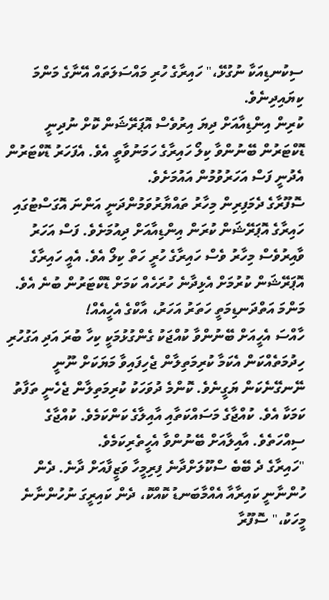ސިކުނޑިއަކާ ނުގުޅޭ،" ހައިރާގެ ހުރި މައްސަލަތައް އޭނާގެ މަންމަ ކިޔައިދިނެވެ.
ކުރިން އިންޑިއާއަށް ދިޔަ އިރުވެސް އޮޕަރޭޝަން ކޮށް ނުދިނީ ޑޮކްޓަރުން ބޭނުންވާ ކިލޯ ހައިރާގެ ހަމަނުވާތީ އެވެ. އެފަހަރު ޑޮކްޓަރުން އެދުނީ ފަސް އަހަރުވުމުން އައުމަށެވެ.
ސޮފޫރާގެ ދެމަފިރިން މިހާރު ތައްޔާރުވަމުންދަނީ އަންނަ އޮގަސްޓުގައި ހައިރާގެ އޮޕަރޭޝަން ކުރަން އިންޑިއާއަށް ދިއުމަށެވެ. ފަސް އަހަރު ވާއިރުވެސް މިހާރު ވެސް ހައިރާގެ ހުރީ ހަތް ކިލޯ އެވެ. އެއީ ހައިރާގެ އޮޕަރޭޝަން ކުރުމަށް އެޅިދާނެ ހުރަހެއް ކަމަށް ޑޮކްޓަރުން ބުނެ އެވެ.
މަންމަ އަތްދަނޑިމަތީ ހަތަރު އަހަރު، އާކްގެ އެހީއެއް!
ހާއްސަ އެހީއަށް ބޭނުންވާ ކުއްޖަކު ގެންގުޅުމަކީ ކިހާ ބުރަ އަދި އަގުހުރި ހިދުމަތެއްކަން އެކަމާ ކުރިމަތިލާން ޖެހިފައިވާ މަޔަކަށް ނޫނީ ނޭނގޭނެކަން ޔަގީނެވެ. ކޮންމެ ދުވަހަކު ކުރިމަތިލާން ޖެހެނީ ތަފާތު ކަމަކާ އެވެ. ކުއްޖާގެ މަސައްކަތާއި އާއިލާގެ ކަންކަމެވެ. ކުއްޖާގެ ސިއްހަތެވެ. އާއިލާއަށް ބޭނުންވާ އެހީތެރިކަމެވެ.
"ހައިރާގެ ދެ ބޭބެ ސްކޫލަށްދާނެ ފިރިމީހާ ވަޒީފާއަށް ދާނެ. ދެން ހުންނާނީ ކައިރާއާ އެއްމާބަނޑު ކޮއްކޮ، ދެން ކައިރީގަ ނުހުންނާނެ މީހަކު،" ސޮފޫރާ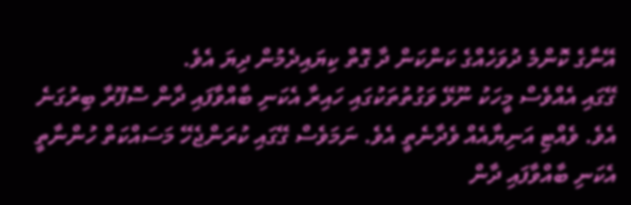އޭނާގެ ކޮންމެ ދުވަހެއްގެ ކަންކަން ދާ ގޮތް ކިޔައިދެމުން ދިޔަ އެވެ.
ގޭގައި އެއްވެސް މީހަކު ނޫޅޭ ވަގުތުތަކުގައި ހައިރާ އެކަނި ބާއްވާފައި ދާން ސޮފޫރާ ބިރުގަނެ އެވެ. ވެއްޓި އަނިޔާއެއް ވެދާނެތީ އެވެ. ނަމަވެސް ގޭގައި ކުރަންޖެހޭ މަސައްކަތް ހުންނާތީ އެކަނި ބާއްވާފައި ދާން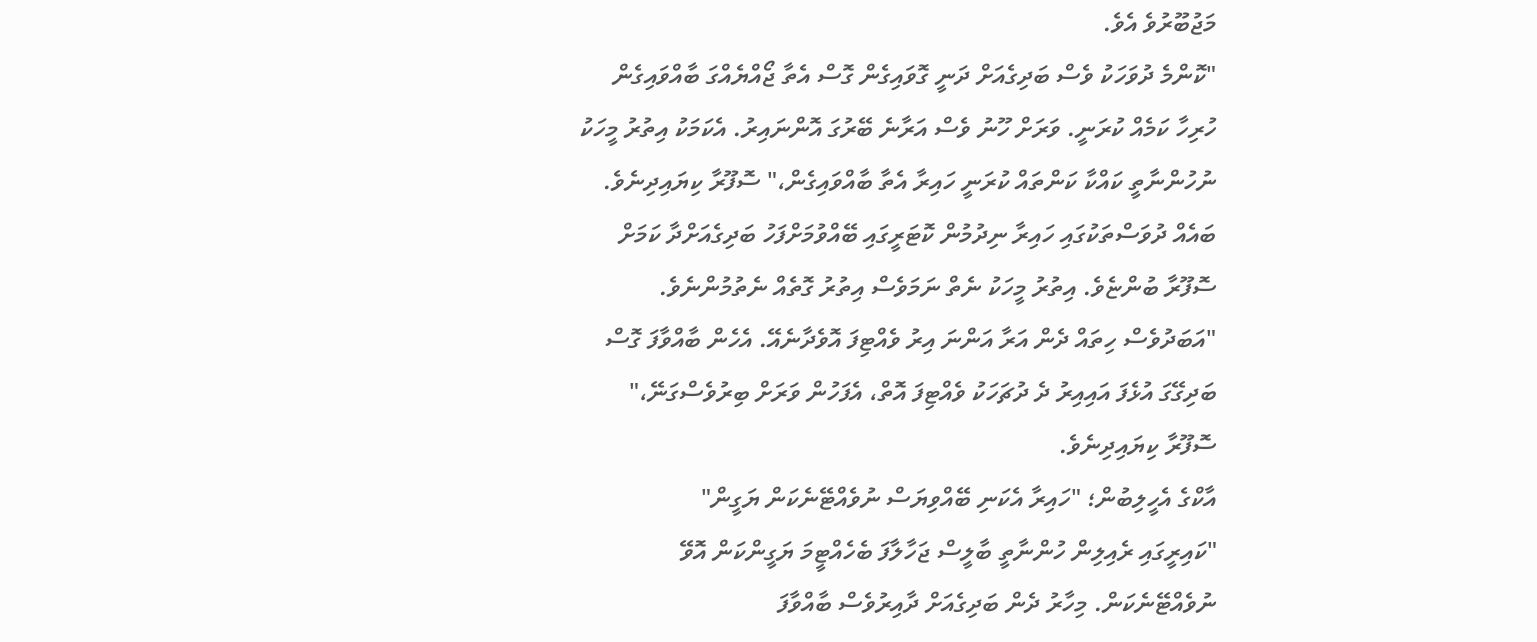މަޖުބޫރުވެ އެވެ.
"ކޮންމެ ދުވަހަކު ވެސް ބަދިގެއަށް ދަނީ ގޮވައިގެން ގޮސް އެތާ ޖޯއްޔެއްގަ ބާއްވައިގެން ހުރިހާ ކަމެއް ކުރަނީ. ވަރަށް ހޫނު ވެސް އަރާނެ ބޭރުގަ އޮންނައިރު. އެކަމަކު އިތުރު މީހަކު ނުހުންނާތީ ކައްކާ ކަންތައް ކުރަނީ ހައިރާ އެތާ ބާއްވައިގެން،" ސޮފޫރާ ކިޔައިދިނެވެ.
ބައެއް ދުވަސްތަކުގައި ހައިރާ ނިދުމުން ކޮޓަރީގައި ބޭއްވުމަށްފަހު ބަދިގެއަށްދާ ކަމަށް ސޮފޫރާ ބުންޏެވެ. އިތުރު މީހަކު ނެތް ނަމަވެސް އިތުރު ގޮތެއް ނެތުމުންނެވެ.
"އަބަދުވެސް ހިތައް ދެން އަރާ އަންނަ އިރު ވެއްޓިފަ އޮވެދާނެއޭ. އެހެން ބާއްވާފަ ގޮސް ބަދިގޭގަ އުޅެފަ އައިއިރު ދެ ދުޗަހަކު ވެއްޓިފަ އޮތް، އެފަހުން ވަރަށް ބިރުވެސްގަނޭ،" ސޮފޫރާ ކިޔައިދިނެވެ.
އާކްގެ އެހީލިބުން؛ "ހައިރާ އެކަނި ބޭއްވިޔަސް ނުވެއްޓޭނެކަން ޔަގީން"
"ކައިރީގައި ރެއިލިން ހުންނާތީ ބާލީސް ޖަހާލާފަ ބެހެއްޓީމަ ޔަގީންކަން އޮވޭ ނުވެއްޓޭނެކަން. މިހާރު ދެން ބަދިގެއަށް ދާއިރުވެސް ބާއްވާފަ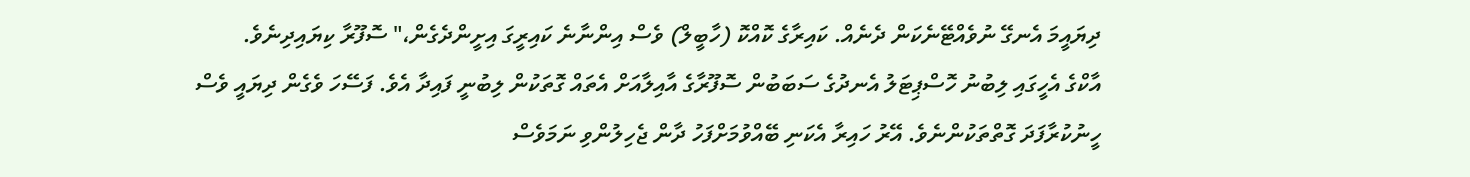ދިޔައީމަ އެނގޭ ނުވެއްޓޭނެކަން ދެނެއް. ކައިރާގެ ކޮއްކޮ (ހާބީލް) ވެސް އިންނާނެ ކައިރީގަ އިށީންދެގެން،" ސޮފޫރާ ކިޔައިދިނެވެ.
އާކްގެ އެހީގައި ލިބުނު ހޮސްޕިޓަލު އެނދުގެ ސަބަބުން ސޮފޫރާގެ އާއިލާއަށް އެތައް ގޮތަކުން ލިބުނީ ފައިދާ އެވެ. ފަސޭހަ ވެގެން ދިޔައީ ވެސް ހީނުކުރާފަދަ ގޮތްތަކުންނެވެ. އޭރު ހައިރާ އެކަނި ބޭއްވުމަށްފަހު ދާން ޖެހިލުންވި ނަމަވެސް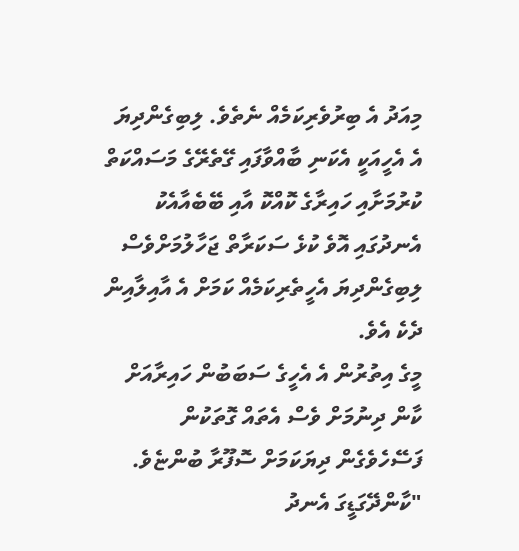މިއަދު އެ ބިރުވެރިކަމެއް ނެތެވެ. ލިބިގެންދިޔަ އެ އެހީއަކީ އެކަނި ބާއްވާފައި ގޭތެރޭގެ މަސައްކަތް ކުރުމަށާއި ހައިރާގެ ކޮއްކޮ އާއި ބޭބެއާއެކު އެނދުގައި އޮވެ ކުޅެ ސަކަރާތް ޖަހާލުމަށްވެސް ލިބިގެންދިޔަ އެހީތެރިކަމެއް ކަމަށް އެ އާއިލާއިން ދެކެ އެވެ.
މީގެ އިތުރުން އެ އެހީގެ ސަބަބުން ހައިރާއަށް ކާން ދިނުމަށް ވެސް އެތައް ގޮތަކުން ފަސޭހެވެގެން ދިޔަކަމަށް ސޮފޫރާ ބުންޏެވެ.
"ކާންދޭގަޑީގަ އެނދު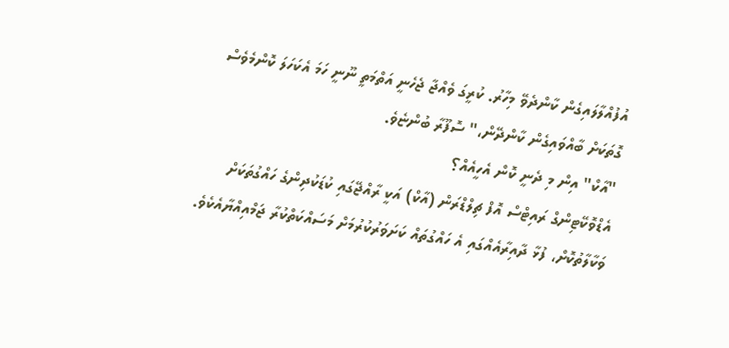އުފުއްލާލައިގެން ކާންދެވޭ މިހާރު. ކުރީގަ ވެއްޖާ ޖެހެނީ އަތްމަތީ ނޫނީ ހަމަ އެކަހަލަ ކޮންމެވެސް ގޮތަކަށް ބާއްވައިގެން ކާންދޭން،" ސޮފޫރާ ބުންޏެވެ.
"އާކް" އިން މި ދެނީ ކޮން އެހީއެއް؟
އެޑްވޮކޭޓިންގް ރައިޓްސް އޮފް ޗިލްޑްރަން (އާކް) އަކީ ރާއްޖޭގައި ކުޑަކުދިންގެ ހައްގުތަކަށް ވަކާލާތުކޮށް، ފުޅާ ދާއިރާއެއްގައި އެ ހައްގުތައް ކަށަވަރުކުރުމަށް މަސައްކަތްކުރާ ޖަމްއިއްޔާއެކެވެ.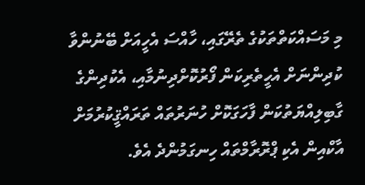މި މަސައްކަތްތަކުގެ ތެރޭގައި، ހާއްސަ އެހީއަށް ބޭނުންވާ ކުދިންނަށް އެހީތެރިކަން ފޯރުކޮށްދިނުމާއި، އެކުދިންގެ ގާބިލިއްޔަތުކަން ފާހަގަކޮށް ހުނަރުތައް ތަރައްޤީކުރުމަށް އާކްއިން އެކި ޕްރޮރާމްތައް ހިނގަމުންދެ އެވެ.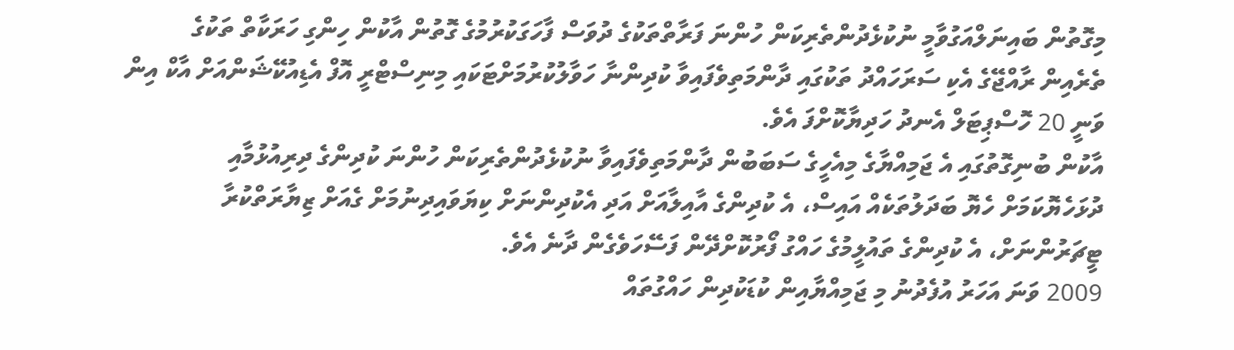މިގޮތުން ބައިނަލްއަގުވާމީ ނުކުޅެދުންތެރިކަން ހުންނަ ފަރާތްތަކުގެ ދުވަސް ފާހަގަކުރުމުގެ ގޮތުން އާކުން ހިންގި ހަރަކާތް ތަކުގެ ތެރެއިން ރާއްޖޭގެ އެކި ސަރަހައްދު ތަކުގައި ދާންމަތިވެފައިވާ ކުދިންނާ ހަވާލުކުރުމަށްޓަކައި މިނިސްޓްރީ އޮފް އެޑިއުކޭޝަންއަށް އާކް އިން ވަނީ 20 ހޮސްޕިޓަލް އެނދު ހަދިޔާކޮށްފަ އެވެ.
އާކުން ބުނިގޮތުގައި އެ ޖަމިއްޔާގެ މިއެހީގެ ސަބަބުން ދާންމަތިވެފައިވާ ނުކުޅެދުންތެރިކަން ހުންނަ ކުދިންގެ ދިރިއުޅުމާއި ދުޅަހެޔޮކަމަށް ހެޔޮ ބަދަލުތަކެއް އައިސް، އެ ކުދިންގެ އާއިލާއަށް އަދި އެކުދިންނަށް ކިޔަވައިދިނުމަށް ގެއަށް ޒިޔާރަތްކުރާ ޓީޗަރުންނަށް، އެ ކުދިންގެ ތައުލީމުގެ ހައްގު ފޯރުކޮށްދޭން ފަސޭހަވެގެން ދާނެ އެވެ.
2009 ވަނަ އަހަރު އުފެދުނު މި ޖަމިއްޔާއިން ކުޑަކުދިން ހައްގުތައް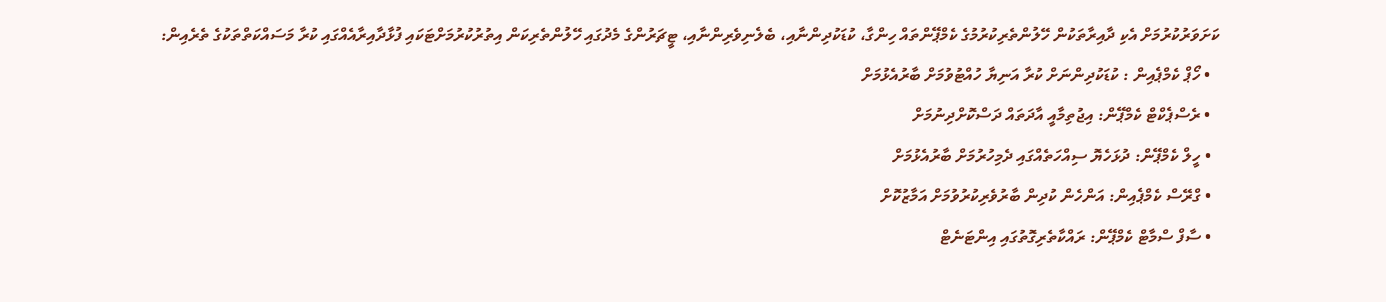ކަށަވަރުކުރުމަށް އެކި ދާއިރާތަކުން ހޭލުންތެރިކުރުމުގެ ކެމްޕޭންތައް ހިންގާ، ކުޑަކުދިންނާއި، ބެލެނިވެރިންނާއި، ޓީޗަރުންގެ މެދުގައި ހޭލުންތެރިކަން އިތުރުކުރުމަށްޓަކައި ފުޅާދާއިރާއެއްގައި ކުރާ މަސައްކަތްތަކުގެ ތެރެއިން:
  • ހޯޕް ކެމްޕެއިން : ކުޑަކުދިންނަށް ކުރާ އަނިޔާ ހުއްޓުވުމަށް ބާރުއެޅުމަށް
  • ރެސްޕެކްޓް ކެމްޕޭން: އިޖުތިމާއީ އާދަތައް ދަސްކޮށްދިނުމަށް
  • ހީލް ކެމްޕޭން: ދުޅަހެޔޮ ސިއްހަތެއްގައި ދެމިހުރުމަށް ބާރުއެޅުމަށް
  • ގްރޭސް ކެމްޕެއިން: އަންހެން ކުދިން ބާރުވެރިކުރުވުމަށް އަމާޒުކޮށް
  • ސާފް ސްމާޓް ކެމްޕޭން: ރައްކާތެރިގޮތުގައި އިންޓަނެޓް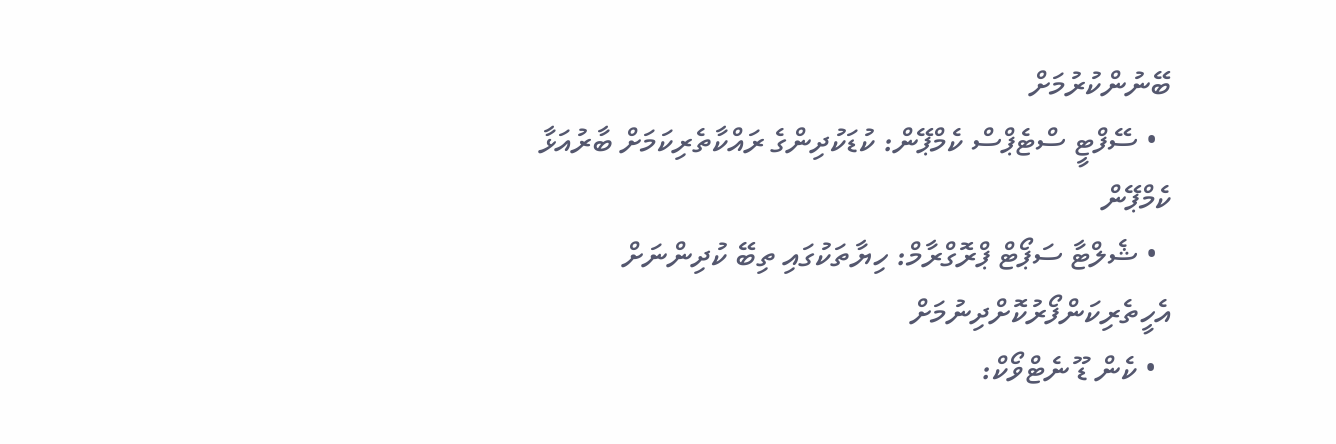ބޭނުންކުރުމަށް
  • ސޭފްޓީ ސްޓެޕްސް ކެމްޕޭން: ކުޑަކުދިންގެ ރައްކާތެރިކަމަށް ބާރުއަޅާ ކެމްޕޭން
  • ޝެލްޓާ ސަޕޯޓް ޕްރޮގްރާމް: ހިޔާތަކުގައި ތިބޭ ކުދިންނަށް އެހީތެރިކަންފޯރުކޮށްދިނުމަށް
  • ކެން ޑޫ ނެޓްވޯކް: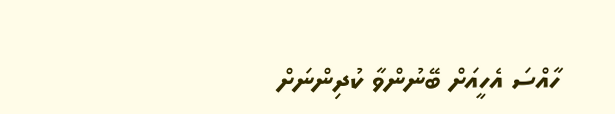ހާއްސަ އެހީއަށް ބޭނުންވާ ކުދިންނަށް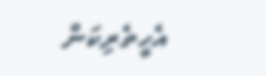އެހީތެރިކަން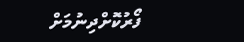ފޯރުކޮށްދިނުމަށް